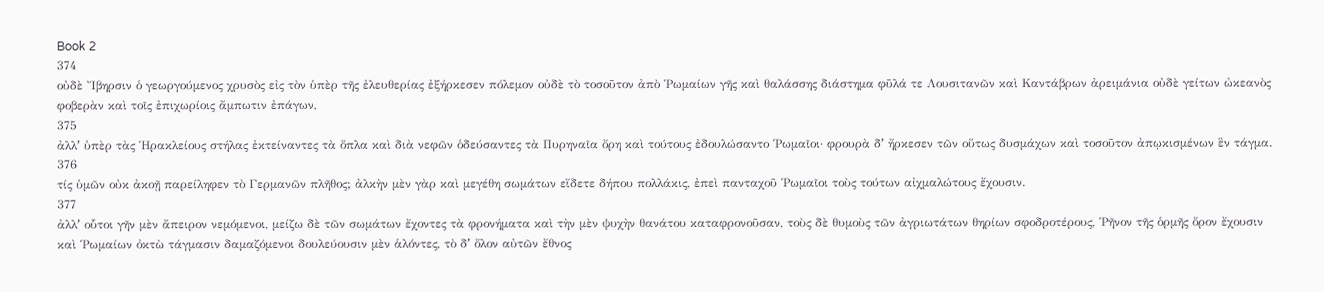Book 2
374
οὐδὲ Ἴβηρσιν ὁ γεωργούμενος χρυσὸς εἰς τὸν ὑπὲρ τῆς ἐλευθερίας ἐξήρκεσεν πόλεμον οὐδὲ τὸ τοσοῦτον ἀπὸ Ῥωμαίων γῆς καὶ θαλάσσης διάστημα φῦλά τε Λουσιτανῶν καὶ Καντάβρων ἀρειμάνια οὐδὲ γείτων ὠκεανὸς φοβερὰν καὶ τοῖς ἐπιχωρίοις ἄμπωτιν ἐπάγων,
375
ἀλλʼ ὑπὲρ τὰς Ἡρακλείους στήλας ἐκτείναντες τὰ ὅπλα καὶ διὰ νεφῶν ὁδεύσαντες τὰ Πυρηναῖα ὄρη καὶ τούτους ἐδουλώσαντο Ῥωμαῖοι· φρουρὰ δʼ ἤρκεσεν τῶν οὕτως δυσμάχων καὶ τοσοῦτον ἀπῳκισμένων ἓν τάγμα.
376
τίς ὑμῶν οὐκ ἀκοῇ παρείληφεν τὸ Γερμανῶν πλῆθος; ἀλκὴν μὲν γὰρ καὶ μεγέθη σωμάτων εἴδετε δήπου πολλάκις, ἐπεὶ πανταχοῦ Ῥωμαῖοι τοὺς τούτων αἰχμαλώτους ἔχουσιν.
377
ἀλλʼ οὗτοι γῆν μὲν ἄπειρον νεμόμενοι, μείζω δὲ τῶν σωμάτων ἔχοντες τὰ φρονήματα καὶ τὴν μὲν ψυχὴν θανάτου καταφρονοῦσαν, τοὺς δὲ θυμοὺς τῶν ἀγριωτάτων θηρίων σφοδροτέρους, Ῥῆνον τῆς ὁρμῆς ὅρον ἔχουσιν καὶ Ῥωμαίων ὀκτὼ τάγμασιν δαμαζόμενοι δουλεύουσιν μὲν ἁλόντες, τὸ δʼ ὅλον αὐτῶν ἔθνος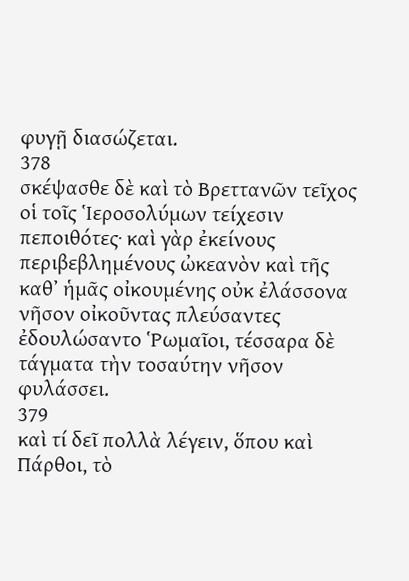φυγῇ διασώζεται.
378
σκέψασθε δὲ καὶ τὸ Βρεττανῶν τεῖχος οἱ τοῖς Ἱεροσολύμων τείχεσιν πεποιθότες· καὶ γὰρ ἐκείνους περιβεβλημένους ὠκεανὸν καὶ τῆς καθʼ ἡμᾶς οἰκουμένης οὐκ ἐλάσσονα νῆσον οἰκοῦντας πλεύσαντες ἐδουλώσαντο Ῥωμαῖοι, τέσσαρα δὲ τάγματα τὴν τοσαύτην νῆσον φυλάσσει.
379
καὶ τί δεῖ πολλὰ λέγειν, ὅπου καὶ Πάρθοι, τὸ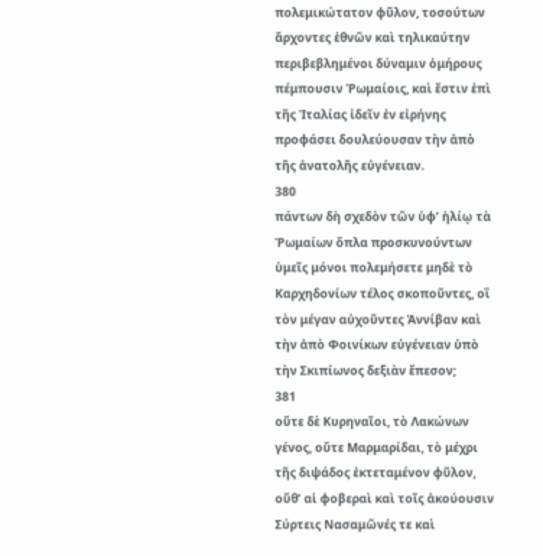πολεμικώτατον φῦλον, τοσούτων ἄρχοντες ἐθνῶν καὶ τηλικαύτην περιβεβλημένοι δύναμιν ὁμήρους πέμπουσιν Ῥωμαίοις, καὶ ἔστιν ἐπὶ τῆς Ἰταλίας ἰδεῖν ἐν εἰρήνης προφάσει δουλεύουσαν τὴν ἀπὸ τῆς ἀνατολῆς εὐγένειαν.
380
πάντων δὴ σχεδὸν τῶν ὑφʼ ἡλίῳ τὰ Ῥωμαίων ὅπλα προσκυνούντων ὑμεῖς μόνοι πολεμήσετε μηδὲ τὸ Καρχηδονίων τέλος σκοποῦντες, οἳ τὸν μέγαν αὐχοῦντες Ἀννίβαν καὶ τὴν ἀπὸ Φοινίκων εὐγένειαν ὑπὸ τὴν Σκιπίωνος δεξιὰν ἔπεσον;
381
οὔτε δὲ Κυρηναῖοι, τὸ Λακώνων γένος, οὔτε Μαρμαρίδαι, τὸ μέχρι τῆς διψάδος ἐκτεταμένον φῦλον, οὔθʼ αἱ φοβεραὶ καὶ τοῖς ἀκούουσιν Σύρτεις Νασαμῶνές τε καὶ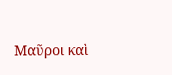Μαῦροι καὶ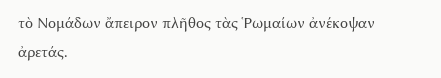τὸ Νομάδων ἄπειρον πλῆθος τὰς Ῥωμαίων ἀνέκοψαν ἀρετάς.